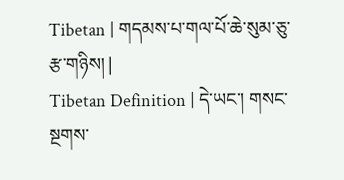Tibetan | གདམས་པ་གལ་པོ་ཆེ་སུམ་ཅུ་རྩ་གཉིས། |
Tibetan Definition | དེ་ཡང་། གསང་སྔགས་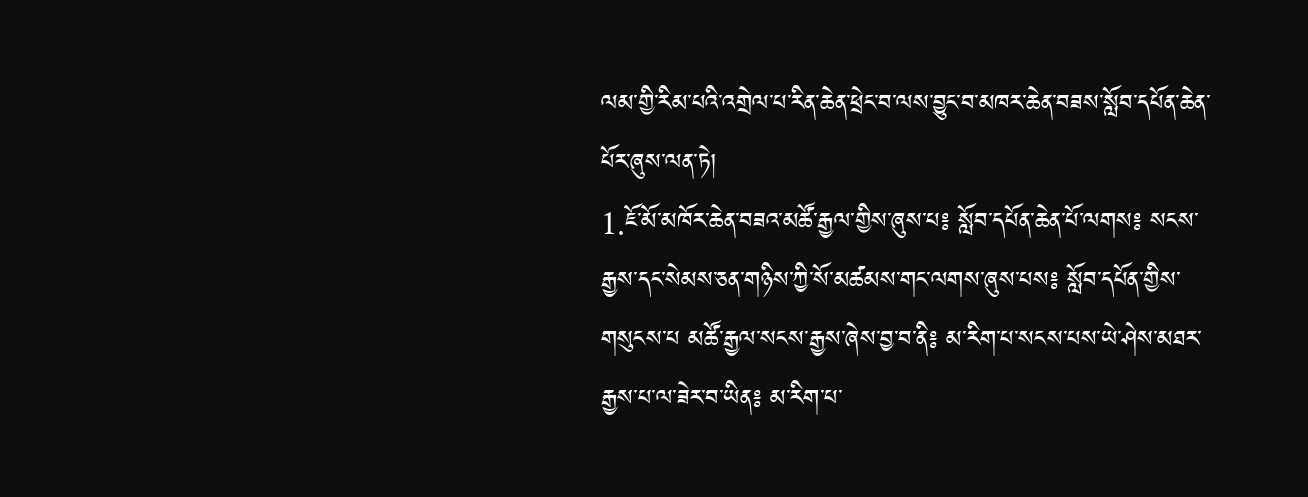ལམ་གྱི་རིམ་པའི་འགྲེལ་པ་རིན་ཆེན་ཕྲེང་བ་ལས་བྱུང་བ་མཁར་ཆེན་བཟས་སློབ་དཔོན་ཆེན་པོར་ཞུས་ལན་ཏེ།
1.ཇོ་མོ་མཁོར་ཆེན་བཟའ་མཚོ་རྒྱལ་གྱིས་ཞུས་པ༔ སློབ་དཔོན་ཆེན་པོ་ལགས༔ སངས་རྒྱས་དང་སེམས་ཅན་གཉིས་ཀྱི་སོ་མཚམས་གང་ལགས་ཞུས་པས༔ སློབ་དཔོན་གྱིས་གསུངས་པ མཚོ་རྒྱལ་སངས་རྒྱས་ཞེས་བྱ་བ་ནི༔ མ་རིག་པ་སངས་པས་ཡེ་ཤེས་མཐར་རྒྱས་པ་ལ་ཟེར་བ་ཡིན༔ མ་རིག་པ་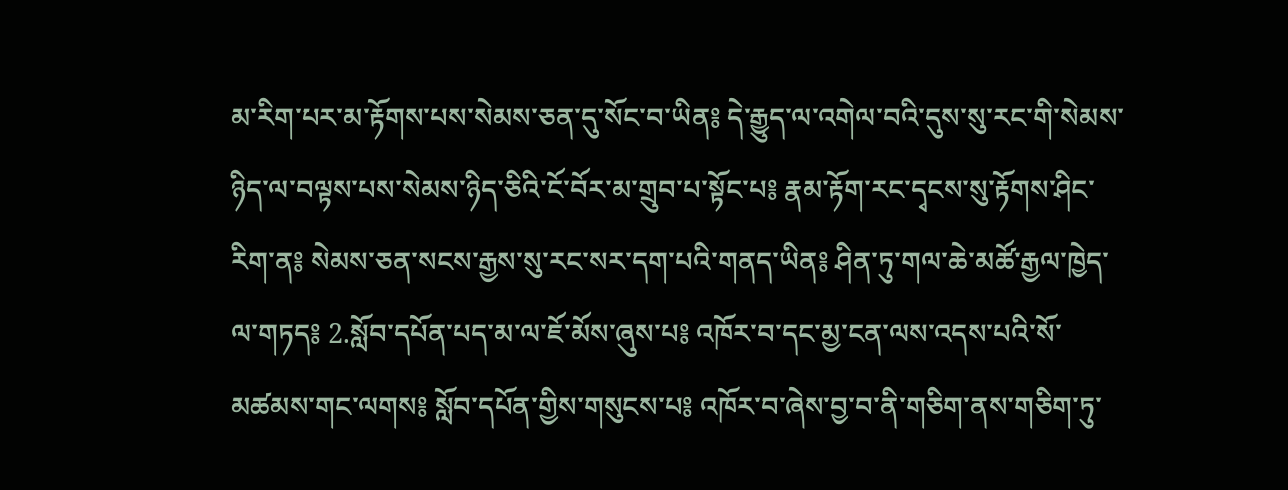མ་རིག་པར་མ་རྟོགས་པས་སེམས་ཅན་དུ་སོང་བ་ཡིན༔ དེ་རྒྱུད་ལ་འགེལ་བའི་དུས་སུ་རང་གི་སེམས་ཉིད་ལ་བལྟས་པས་སེམས་ཉིད་ཅིའི་ངོ་བོར་མ་གྲུབ་པ་སྟོང་པ༔ རྣམ་རྟོག་རང་དྭངས་སུ་རྟོགས་ཤིང་རིག་ན༔ སེམས་ཅན་སངས་རྒྱས་སུ་རང་སར་དག་པའི་གནད་ཡིན༔ ཤིན་ཏུ་གལ་ཆེ་མཚོ་རྒྱལ་ཁྱེད་ལ་གཏད༔ 2.སློབ་དཔོན་པད་མ་ལ་ཇོ་མོས་ཞུས་པ༔ འཁོར་བ་དང་མྱ་ངན་ལས་འདས་པའི་སོ་མཚམས་གང་ལགས༔ སློབ་དཔོན་གྱིས་གསུངས་པ༔ འཁོར་བ་ཞེས་བྱ་བ་ནི་གཅིག་ནས་གཅིག་ཏུ་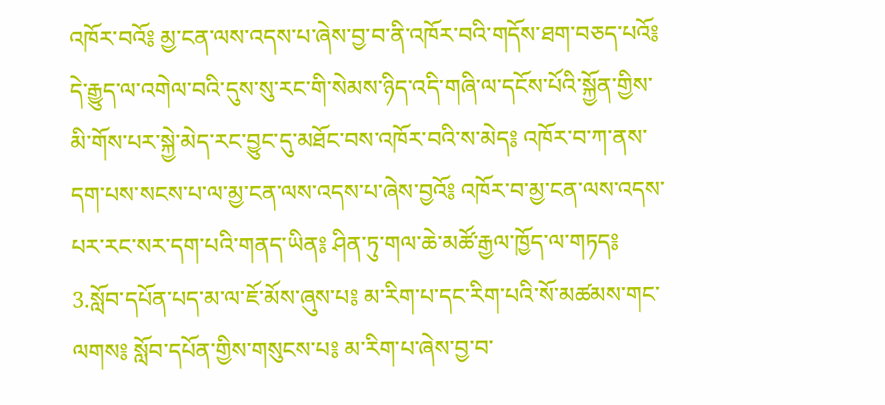འཁོར་བའོ༔ མྱ་ངན་ལས་འདས་པ་ཞེས་བྱ་བ་ནི་འཁོར་བའི་གདོས་ཐག་བཅད་པའོ༔ དེ་རྒྱུད་ལ་འགེལ་བའི་དུས་སུ་རང་གི་སེམས་ཉིད་འདི་གཞི་ལ་དངོས་པོའི་སྐྱོན་གྱིས་མི་གོས་པར་སྐྱེ་མེད་རང་བྱུང་དུ་མཐོང་བས་འཁོར་བའི་ས་མེད༔ འཁོར་བ་ཀ་ནས་དག་པས་སངས་པ་ལ་མྱ་ངན་ལས་འདས་པ་ཞེས་བྱའོ༔ འཁོར་བ་མྱ་ངན་ལས་འདས་པར་རང་སར་དག་པའི་གནད་ཡིན༔ ཤིན་ཏུ་གལ་ཆེ་མཚོ་རྒྱལ་ཁྱོད་ལ་གཏད༔ 3.སློབ་དཔོན་པད་མ་ལ་ཇོ་མོས་ཞུས་པ༔ མ་རིག་པ་དང་རིག་པའི་སོ་མཚམས་གང་ལགས༔ སློབ་དཔོན་གྱིས་གསུངས་པ༔ མ་རིག་པ་ཞེས་བྱ་བ་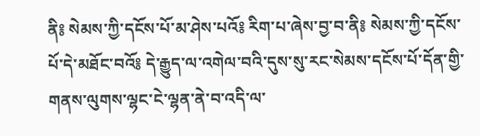ནི༔ སེམས་ཀྱི་དངོས་པོ་མ་ཤེས་པའོ༔ རིག་པ་ཞེས་བྱ་བ་ནི༔ སེམས་ཀྱི་དངོས་པོ་དེ་མཐོང་བའོ༔ དེ་རྒྱུད་ལ་འགེལ་བའི་དུས་སུ་རང་སེམས་དངོས་པོ་དོན་གྱི་གནས་ལུགས་ལྷང་ངེ་ལྷན་ནེ་བ་འདི་ལ་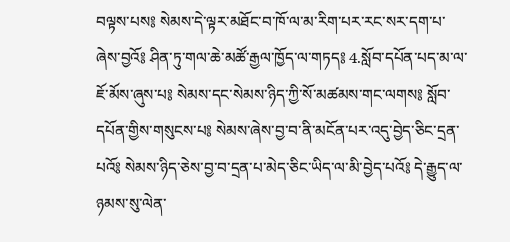བལྟས་པས༔ སེམས་དེ་ལྟར་མཐོང་བ་ཁོ་ལ་མ་རིག་པར་རང་སར་དག་པ་ཞེས་བྱའོ༔ ཤིན་ཏུ་གལ་ཆེ་མཚོ་རྒྱལ་ཁྱོད་ལ་གཏད༔ 4.སློབ་དཔོན་པད་མ་ལ་ཇོ་མོས་ཞུས་པ༔ སེམས་དང་སེམས་ཉིད་ཀྱི་སོ་མཚམས་གང་ལགས༔ སློབ་དཔོན་གྱིས་གསུངས་པ༔ སེམས་ཞེས་བྱ་བ་ནི་མངོན་པར་འདུ་བྱེད་ཅིང་དྲན་པའོ༔ སེམས་ཉིད་ཅེས་བྱ་བ་དྲན་པ་མེད་ཅིང་ཡིད་ལ་མི་བྱེད་པའོ༔ དེ་རྒྱུད་ལ་ཉམས་སུ་ལེན་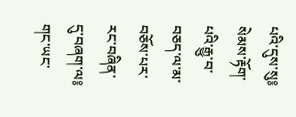པའི་དུས་སུ༔ སེམས་རྟོག་པའི་རྒྱུ་བ་བཅད་ལ་མ་བཅོས་པར་རང་བཞིན་དུ་བཞག་ལ༔ གང་ཡང་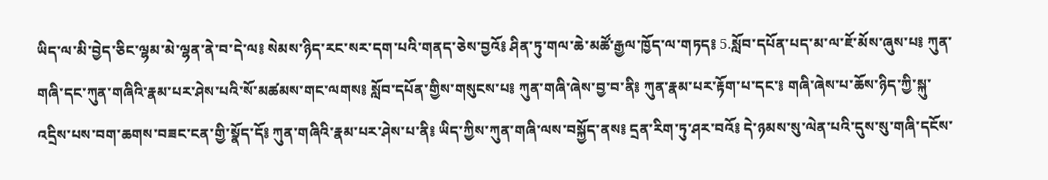ཡིད་ལ་མི་བྱེད་ཅིང་ལྷམ་མེ་ལྷན་ནེ་བ་དེ་ལ༔ སེམས་ཉིད་རང་སར་དག་པའི་གནད་ཅེས་བྱའོ༔ ཤིན་ཏུ་གལ་ཆེ་མཚོ་རྒྱལ་ཁྱོད་ལ་གཏད༔ 5.སློབ་དཔོན་པད་མ་ལ་ཇོ་མོས་ཞུས་པ༔ ཀུན་གཞི་དང་ཀུན་གཞིའི་རྣམ་པར་ཤེས་པའི་སོ་མཚམས་གང་ལགས༔ སློབ་དཔོན་གྱིས་གསུངས་པ༔ ཀུན་གཞི་ཞེས་བྱ་བ་ནི༔ ཀུན་རྣམ་པར་རྟོག་པ་དང་༔ གཞི་ཞེས་པ་ཆོས་ཉིད་ཀྱི་སྐུ་འདྲིས་པས་བག་ཆགས་བཟང་ངན་གྱི་སྣོད་དོ༔ ཀུན་གཞིའི་རྣམ་པར་ཤེས་པ་ནི༔ ཡིད་ཀྱིས་ཀུན་གཞི་ལས་བསྐྱོད་ནས༔ དྲན་རིག་ཏུ་ཤར་བའོ༔ དེ་ཉམས་སུ་ལེན་པའི་དུས་སུ་གཞི་དངོས་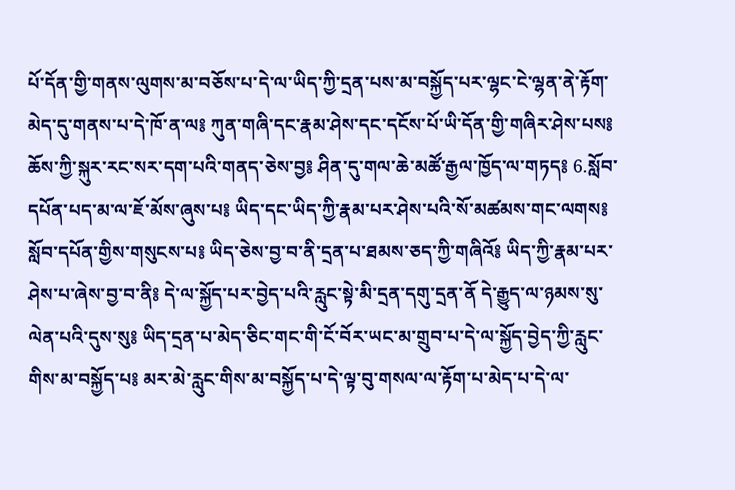པོ་དོན་གྱི་གནས་ལུགས་མ་བཅོས་པ་དེ་ལ་ཡིད་ཀྱི་དྲན་པས་མ་བསྐྱོད་པར་ལྷང་ངེ་ལྷན་ནེ་རྟོག་མེད་དུ་གནས་པ་དེ་ཁོ་ན་ལ༔ ཀུན་གཞི་དང་རྣམ་ཤེས་དང་དངོས་པོ་ཡི་དོན་གྱི་གཞིར་ཤེས་པས༔ ཆོས་ཀྱི་སྐུར་རང་སར་དག་པའི་གནད་ཅེས་བྱ༔ ཤིན་དུ་གལ་ཆེ་མཚོ་རྒྱལ་ཁྱོད་ལ་གཏད༔ 6.སློབ་དཔོན་པད་མ་ལ་ཇོ་མོས་ཞུས་པ༔ ཡིད་དང་ཡིད་ཀྱི་རྣམ་པར་ཤེས་པའི་སོ་མཚམས་གང་ལགས༔ སློབ་དཔོན་གྱིས་གསུངས་པ༔ ཡིད་ཅེས་བྱ་བ་ནི་དྲན་པ་ཐམས་ཅད་ཀྱི་གཞིའོ༔ ཡིད་ཀྱི་རྣམ་པར་ཤེས་པ་ཞེས་བྱ་བ་ནི༔ དེ་ལ་སྐྱོད་པར་བྱེད་པའི་རླུང་སྟེ་མི་དྲན་དགུ་དྲན་ནོ དེ་རྒྱུད་ལ་ཉམས་སུ་ལེན་པའི་དུས་སུ༔ ཡིད་དྲན་པ་མེད་ཅིང་གང་གི་ངོ་བོར་ཡང་མ་གྲུབ་པ་དེ་ལ་སྐྱོད་བྱེད་ཀྱི་རླུང་གིས་མ་བསྐྱོད་པ༔ མར་མེ་རླུང་གིས་མ་བསྐྱོད་པ་དེ་ལྟ་བུ་གསལ་ལ་རྟོག་པ་མེད་པ་དེ་ལ་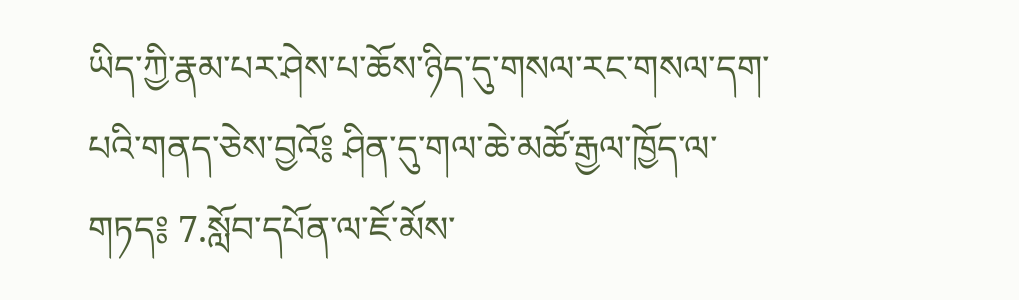ཡིད་ཀྱི་རྣམ་པར་ཤེས་པ་ཆོས་ཉིད་དུ་གསལ་རང་གསལ་དག་པའི་གནད་ཅེས་བྱའོ༔ ཤིན་དུ་གལ་ཆེ་མཚོ་རྒྱལ་ཁྱོད་ལ་གཏད༔ 7.སློབ་དཔོན་ལ་ཇོ་མོས་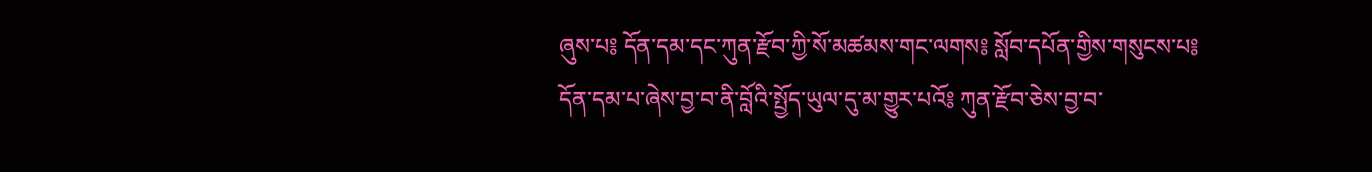ཞུས་པ༔ དོན་དམ་དང་ཀུན་རྫོབ་ཀྱི་སོ་མཚམས་གང་ལགས༔ སློབ་དཔོན་གྱིས་གསུངས་པ༔ དོན་དམ་པ་ཞེས་བྱ་བ་ནི་བློའི་སྤྱོད་ཡུལ་དུ་མ་གྱུར་པའོ༔ ཀུན་རྫོབ་ཅེས་བྱ་བ་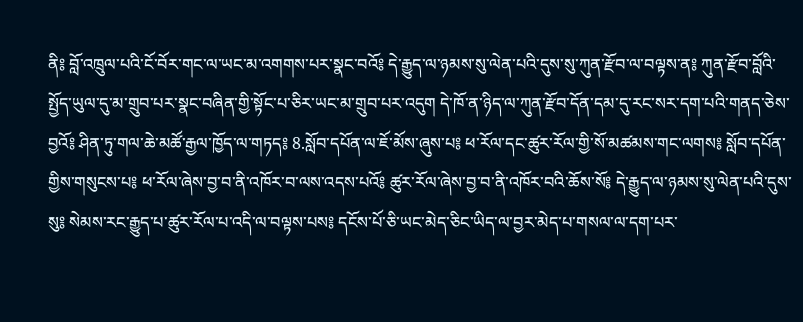ནི༔ བློ་འཁྲུལ་པའི་ངོ་བོར་གང་ལ་ཡང་མ་འགགས་པར་སྣང་བའོ༔ དེ་རྒྱུད་ལ་ཉམས་སུ་ལེན་པའི་དུས་སུ་ཀུན་རྫོབ་ལ་བལྟས་ན༔ ཀུན་རྫོབ་བློའི་སྤྱོད་ཡུལ་དུ་མ་གྲུབ་པར་སྣང་བཞིན་གྱི་སྟོང་པ་ཅིར་ཡང་མ་གྲུབ་པར་འདུག དེ་ཁོ་ན་ཉིད་ལ་ཀུན་རྫོབ་དོན་དམ་དུ་རང་སར་དག་པའི་གནད་ཅེས་བྱའོ༔ ཤིན་ཏུ་གལ་ཆེ་མཚོ་རྒྱལ་ཁྱོད་ལ་གཏད༔ 8.སློབ་དཔོན་ལ་ཇོ་མོས་ཞུས་པ༔ ཕ་རོལ་དང་ཚུར་རོལ་གྱི་སོ་མཚམས་གང་ལགས༔ སློབ་དཔོན་གྱིས་གསུངས་པ༔ ཕ་རོལ་ཞེས་བྱ་བ་ནི་འཁོར་བ་ལས་འདས་པའོ༔ ཚུར་རོལ་ཞེས་བྱ་བ་ནི་འཁོར་བའི་ཆོས་སོ༔ དེ་རྒྱུད་ལ་ཉམས་སུ་ལེན་པའི་དུས་སུ༔ སེམས་རང་རྒྱུད་པ་ཚུར་རོལ་པ་འདི་ལ་བལྟས་པས༔ དངོས་པོ་ཅི་ཡང་མེད་ཅིང་ཡིད་ལ་བྱར་མེད་པ་གསལ་ལ་དག་པར་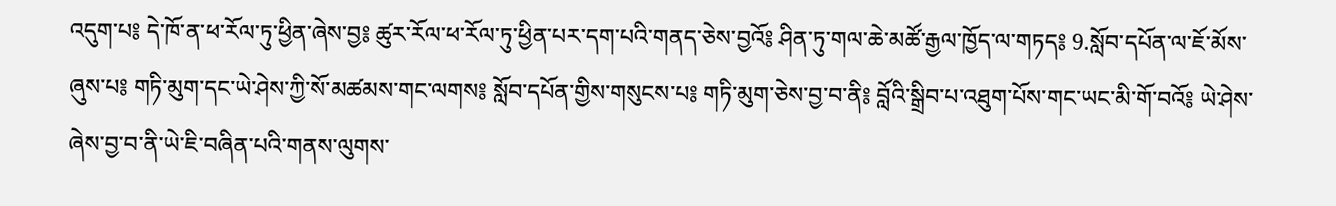འདུག་པ༔ དེ་ཁོ་ན་ཕ་རོལ་ཏུ་ཕྱིན་ཞེས་བྱ༔ ཚུར་རོལ་ཕ་རོལ་ཏུ་ཕྱིན་པར་དག་པའི་གནད་ཅེས་བྱའོ༔ ཤིན་ཏུ་གལ་ཆེ་མཚོ་རྒྱལ་ཁྱོད་ལ་གཏད༔ 9.སློབ་དཔོན་ལ་ཇོ་མོས་ཞུས་པ༔ གཏི་མུག་དང་ཡེ་ཤེས་ཀྱི་སོ་མཚམས་གང་ལགས༔ སློབ་དཔོན་གྱིས་གསུངས་པ༔ གཏི་མུག་ཅེས་བྱ་བ་ནི༔ བློའི་སྒྲིབ་པ་འཐུག་པོས་གང་ཡང་མི་གོ་བའོ༔ ཡེ་ཤེས་ཞེས་བྱ་བ་ནི་ཡེ་ཇི་བཞིན་པའི་གནས་ལུགས་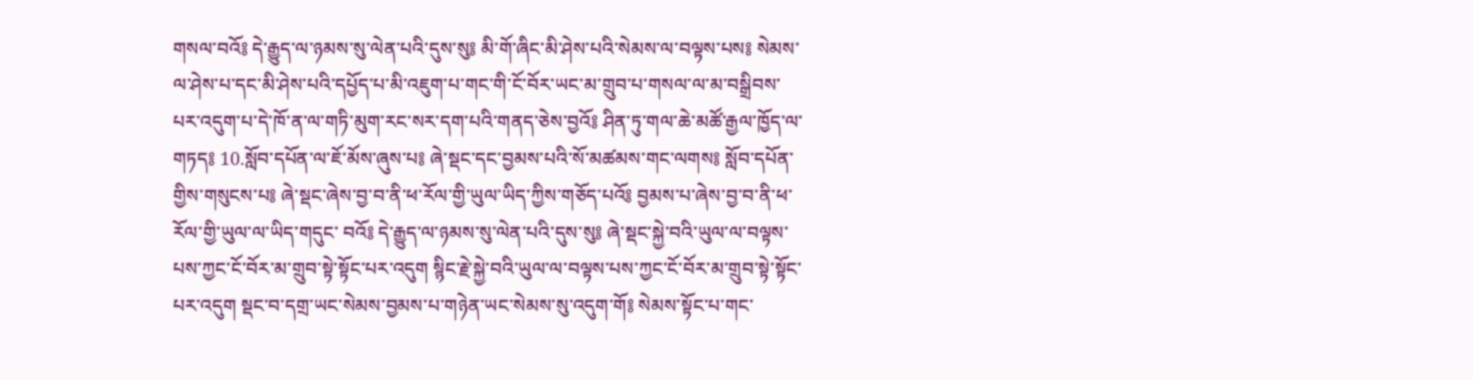གསལ་བའོ༔ དེ་རྒྱུད་ལ་ཉམས་སུ་ལེན་པའི་དུས་སུ༔ མི་གོ་ཞིང་མི་ཤེས་པའི་སེམས་ལ་བལྟས་པས༔ སེམས་ལ་ཤེས་པ་དང་མི་ཤེས་པའི་དཔྱོད་པ་མི་འཇུག་པ་གང་གི་ངོ་བོར་ཡང་མ་གྲུབ་པ་གསལ་ལ་མ་བསྒྲིབས་པར་འདུག་པ་དེ་ཁོ་ན་ལ་གཏི་མུག་རང་སར་དག་པའི་གནད་ཅེས་བྱའོ༔ ཤིན་ཏུ་གལ་ཆེ་མཚོ་རྒྱལ་ཁྱོད་ལ་གཏད༔ 10.སློབ་དཔོན་ལ་ཇོ་མོས་ཞུས་པ༔ ཞེ་སྡང་དང་བྱམས་པའི་སོ་མཚམས་གང་ལགས༔ སློབ་དཔོན་གྱིས་གསུངས་པ༔ ཞེ་སྡང་ཞེས་བྱ་བ་ནི་ཕ་རོལ་གྱི་ཡུལ་ཡིད་ཀྱིས་གཅོད་པའོ༔ བྱམས་པ་ཞེས་བྱ་བ་ནི་ཕ་རོལ་གྱི་ཡུལ་ལ་ཡིད་གདུང་ བའོ༔ དེ་རྒྱུད་ལ་ཉམས་སུ་ལེན་པའི་དུས་སུ༔ ཞེ་སྡང་སྐྱེ་བའི་ཡུལ་ལ་བལྟས་པས་ཀྱང་ངོ་བོར་མ་གྲུབ་སྟེ་སྟོང་པར་འདུག སྙིང་རྗེ་སྐྱེ་བའི་ཡུལ་ལ་བལྟས་པས་ཀྱང་ངོ་བོར་མ་གྲུབ་སྟེ་སྟོང་པར་འདུག སྡང་བ་དགྲ་ཡང་སེམས་བྱམས་པ་གཉེན་ཡང་སེམས་སུ་འདུག་གོ༔ སེམས་སྟོང་པ་གང་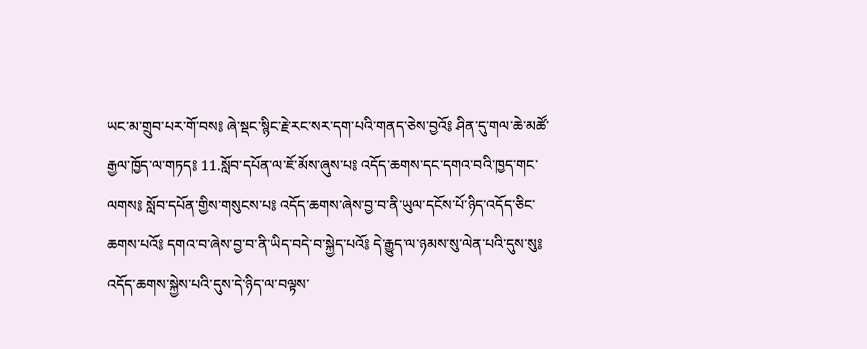ཡང་མ་གྲུབ་པར་གོ་བས༔ ཞེ་སྡང་སྙིང་རྗེ་རང་སར་དག་པའི་གནད་ཅེས་བྱའོ༔ ཤིན་དུ་གལ་ཆེ་མཚོ་རྒྱལ་ཁྱོད་ལ་གཏད༔ 11.སློབ་དཔོན་ལ་ཇོ་མོས་ཞུས་པ༔ འདོད་ཆགས་དང་དགའ་བའི་ཁྱད་གང་ལགས༔ སློབ་དཔོན་གྱིས་གསུངས་པ༔ འདོད་ཆགས་ཞེས་བྱ་བ་ནི་ཡུལ་དངོས་པོ་ཉིད་འདོད་ཅིང་ཆགས་པའོ༔ དགའ་བ་ཞེས་བྱ་བ་ནི་ཡིད་བདེ་བ་སྐྱེད་པའོ༔ དེ་རྒྱུད་ལ་ཉམས་སུ་ལེན་པའི་དུས་སུ༔ འདོད་ཆགས་སྐྱེས་པའི་དུས་དེ་ཉིད་ལ་བལྟས་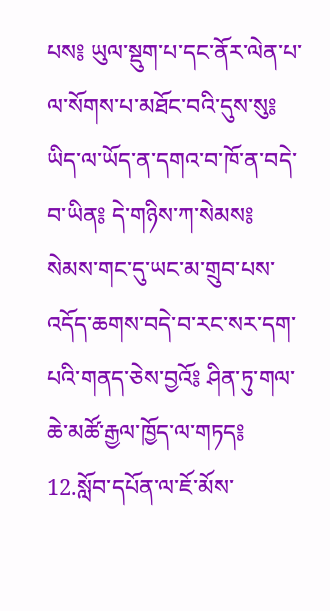པས༔ ཡུལ་སྡུག་པ་དང་ནོར་ལེན་པ་ལ་སོགས་པ་མཐོང་བའི་དུས་སུ༔ ཡིད་ལ་ཡོད་ན་དགའ་བ་ཁོ་ན་བདེ་བ་ཡིན༔ དེ་གཉིས་ཀ་སེམས༔ སེམས་གང་དུ་ཡང་མ་གྲུབ་པས་འདོད་ཆགས་བདེ་བ་རང་སར་དག་པའི་གནད་ཅེས་བྱའོ༔ ཤིན་ཏུ་གལ་ཆེ་མཚོ་རྒྱལ་ཁྱོད་ལ་གཏད༔ 12.སློབ་དཔོན་ལ་ཇོ་མོས་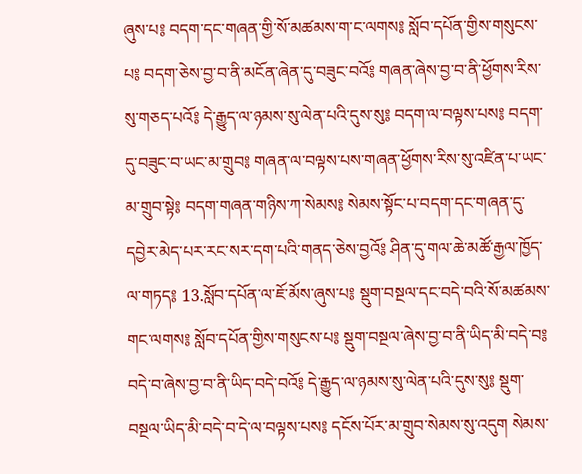ཞུས་པ༔ བདག་དང་གཞན་གྱི་སོ་མཚམས་ག་ང་ལགས༔ སློབ་དཔོན་གྱིས་གསུངས་པ༔ བདག་ཅེས་བྱ་བ་ནི་མངོན་ཞེན་དུ་བཟུང་བའོ༔ གཞན་ཞེས་བྱ་བ་ནི་ཕྱོགས་རིས་སུ་གཅད་པའོ༔ དེ་རྒྱུད་ལ་ཉམས་སུ་ལེན་པའི་དུས་སུ༔ བདག་ལ་བལྟས་པས༔ བདག་དུ་བཟུང་བ་ཡང་མ་གྲུབ༔ གཞན་ལ་བལྟས་པས་གཞན་ཕྱོགས་རིས་སུ་འཛིན་པ་ཡང་མ་གྲུབ་སྟེ༔ བདག་གཞན་གཉིས་ཀ་སེམས༔ སེམས་སྟོང་པ་བདག་དང་གཞན་དུ་དབྱེར་མེད་པར་རང་སར་དག་པའི་གནད་ཅེས་བྱའོ༔ ཤིན་དུ་གལ་ཆེ་མཚོ་རྒྱལ་ཁྱོད་ལ་གཏད༔ 13.སློབ་དཔོན་ལ་ཇོ་མོས་ཞུས་པ༔ སྡུག་བསྔལ་དང་བདེ་བའི་སོ་མཚམས་གང་ལགས༔ སློབ་དཔོན་གྱིས་གསུངས་པ༔ སྡུག་བསྔལ་ཞེས་བྱ་བ་ནི་ཡིད་མི་བདེ་བ༔ བདེ་བ་ཞེས་བྱ་བ་ནི་ཡིད་བདེ་བའོ༔ དེ་རྒྱུད་ལ་ཉམས་སུ་ལེན་པའི་དུས་སུ༔ སྡུག་བསྔལ་ཡིད་མི་བདེ་བ་དེ་ལ་བལྟས་པས༔ དངོས་པོར་མ་གྲུབ་སེམས་སུ་འདུག སེམས་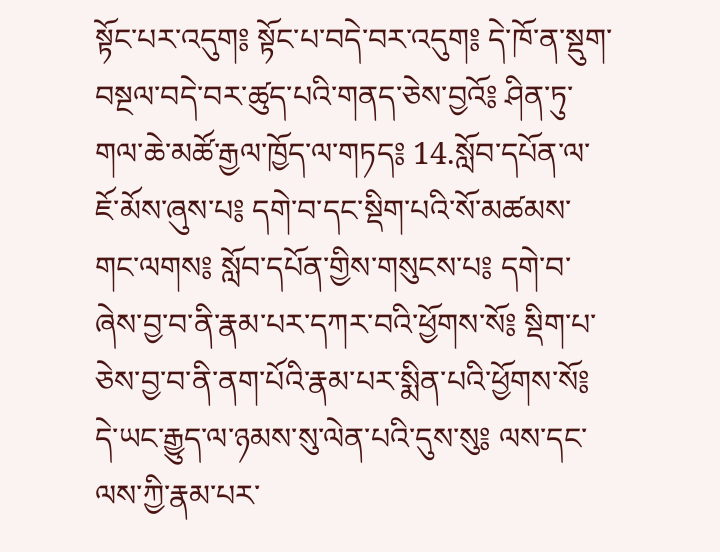སྟོང་པར་འདུག༔ སྟོང་པ་བདེ་བར་འདུག༔ དེ་ཁོ་ན་སྡུག་བསྔལ་བདེ་བར་ཚུད་པའི་གནད་ཅེས་བྱའོ༔ ཤིན་ཏུ་གལ་ཆེ་མཚོ་རྒྱལ་ཁྱོད་ལ་གཏད༔ 14.སློབ་དཔོན་ལ་ཇོ་མོས་ཞུས་པ༔ དགེ་བ་དང་སྡིག་པའི་སོ་མཚམས་གང་ལགས༔ སློབ་དཔོན་གྱིས་གསུངས་པ༔ དགེ་བ་ཞེས་བྱ་བ་ནི་རྣམ་པར་དཀར་བའི་ཕྱོགས་སོ༔ སྡིག་པ་ཅེས་བྱ་བ་ནི་ནག་པོའི་རྣམ་པར་སྨིན་པའི་ཕྱོགས་སོ༔ དེ་ཡང་རྒྱུད་ལ་ཉམས་སུ་ལེན་པའི་དུས་སུ༔ ལས་དང་ལས་ཀྱི་རྣམ་པར་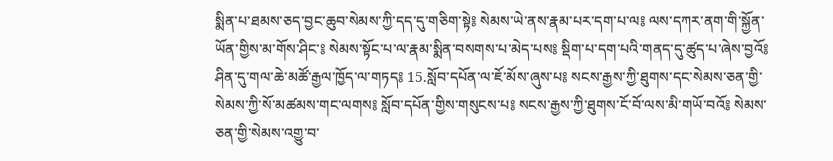སྨིན་པ་ཐམས་ཅད་བྱང་ཆུབ་སེམས་ཀྱི་དད་དུ་གཅིག་སྟེ༔ སེམས་ཡེ་ནས་རྣམ་པར་དག་པ་ལ༔ ལས་དཀར་ནག་གི་སྐྱོན་ཡོན་གྱིས་མ་གོས་ཤིང་༔ སེམས་སྟོང་པ་ལ་རྣམ་སྨིན་བསགས་པ་མེད་པས༔ སྡིག་པ་དག་པའི་གནད་དུ་ཚུད་པ་ཞེས་བྱའོ༔ ཤིན་དུ་གལ་ཆེ་མཚོ་རྒྱལ་ཁྱོད་ལ་གཏད༔ 15.སློབ་དཔོན་ལ་ཇོ་མོས་ཞུས་པ༔ སངས་རྒྱས་ཀྱི་ཐུགས་དང་སེམས་ཅན་གྱི་སེམས་ཀྱི་སོ་མཚམས་གང་ལགས༔ སློབ་དཔོན་གྱིས་གསུངས་པ༔ སངས་རྒྱས་ཀྱི་ཐུགས་ངོ་བོ་ལས་མི་གཡོ་བའོ༔ སེམས་ཅན་གྱི་སེམས་འགྱུ་བ་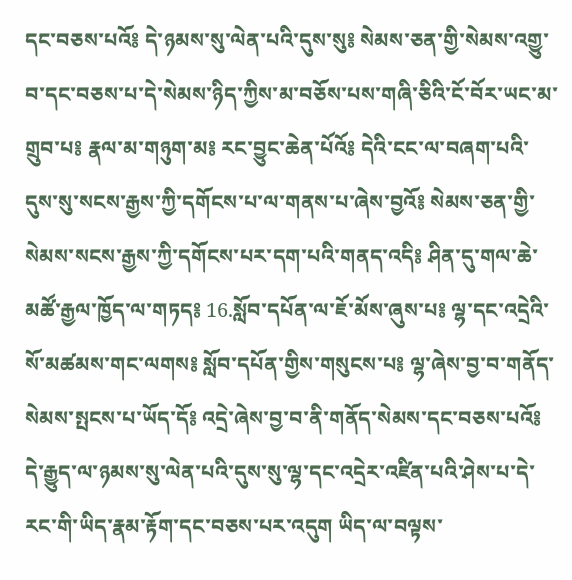དང་བཅས་པའོ༔ དེ་ཉམས་སུ་ལེན་པའི་དུས་སུ༔ སེམས་ཅན་གྱི་སེམས་འགྱུ་བ་དང་བཅས་པ་དེ་སེམས་ཉིད་ཀྱིས་མ་བཅོས་པས་གཞི་ཅིའི་ངོ་བོར་ཡང་མ་གྲུབ་པ༔ རྣལ་མ་གཉུག་མ༔ རང་བྱུང་ཆེན་པོའོ༔ དེའི་ངང་ལ་བཞག་པའི་དུས་སུ་སངས་རྒྱས་ཀྱི་དགོངས་པ་ལ་གནས་པ་ཞེས་བྱའོ༔ སེམས་ཅན་གྱི་སེམས་སངས་རྒྱས་ཀྱི་དགོངས་པར་དག་པའི་གནད་འདི༔ ཤིན་དུ་གལ་ཆེ་མཚོ་རྒྱལ་ཁྱོད་ལ་གཏད༔ 16.སློབ་དཔོན་ལ་ཇོ་མོས་ཞུས་པ༔ ལྷ་དང་འདྲེའི་སོ་མཚམས་གང་ལགས༔ སློབ་དཔོན་གྱིས་གསུངས་པ༔ ལྷ་ཞེས་བྱ་བ་གནོད་སེམས་སྤངས་པ་ཡོད་དོ༔ འདྲེ་ཞེས་བྱ་བ་ནི་གནོད་སེམས་དང་བཅས་པའོ༔ དེ་རྒྱུད་ལ་ཉམས་སུ་ལེན་པའི་དུས་སུ་ལྷ་དང་འདྲེར་འཛིན་པའི་ཤེས་པ་དེ་རང་གི་ཡིད་རྣམ་རྟོག་དང་བཅས་པར་འདུག ཡིད་ལ་བལྟས་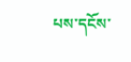པས་དངོས་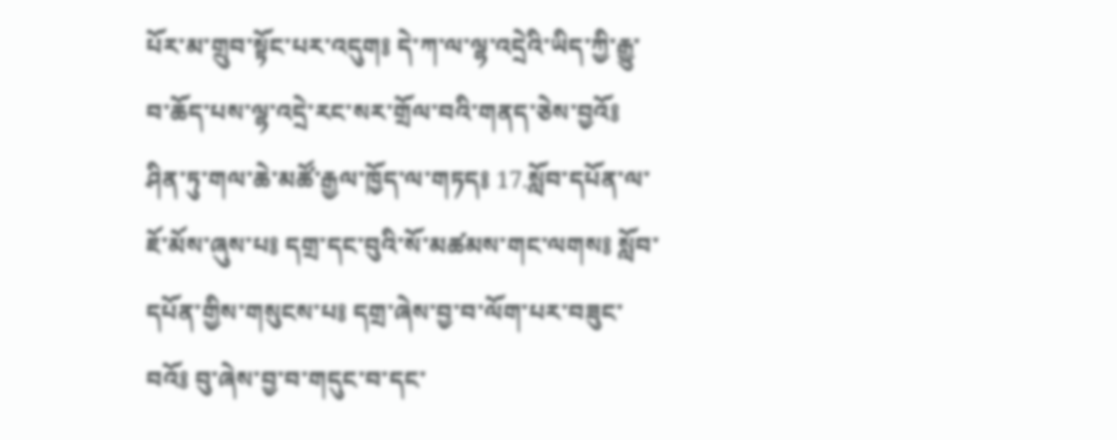པོར་མ་གྲུབ་སྟོང་པར་འདུག༔ དེ་ཀ་ལ་ལྷ་འདྲེའི་ཡིད་ཀྱི་རྒྱུ་བ་ཆོད་པས་ལྷ་འདྲེ་རང་སར་གྲོལ་བའི་གནད་ཅེས་བྱའོ༔ ཤིན་ཏུ་གལ་ཆེ་མཚོ་རྒྱལ་ཁྱོད་ལ་གཏད༔ 17.སློབ་དཔོན་ལ་ཇོ་མོས་ཞུས་པ༔ དགྲ་དང་བུའི་སོ་མཚམས་གང་ལགས༔ སློབ་དཔོན་གྱིས་གསུངས་པ༔ དགྲ་ཞེས་བྱ་བ་ལོག་པར་བཟུང་བའོ༔ བུ་ཞེས་བྱ་བ་གདུང་བ་དང་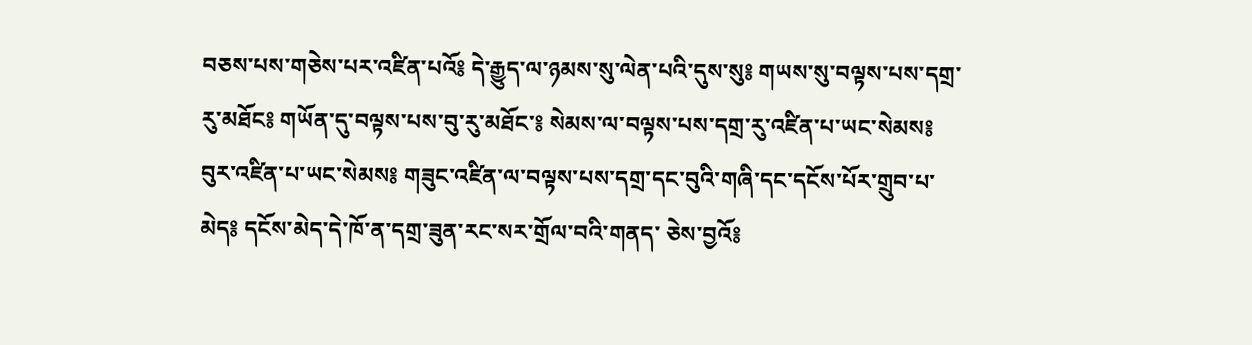བཅས་པས་གཅེས་པར་འཛིན་པའོ༔ དེ་རྒྱུད་ལ་ཉམས་སུ་ལེན་པའི་དུས་སུ༔ གཡས་སུ་བལྟས་པས་དགྲ་རུ་མཐོང༔ གཡོན་དུ་བལྟས་པས་བུ་རུ་མཐོང་༔ སེམས་ལ་བལྟས་པས་དགྲ་རུ་འཛིན་པ་ཡང་སེམས༔ བུར་འཛིན་པ་ཡང་སེམས༔ གཟུང་འཛིན་ལ་བལྟས་པས་དགྲ་དང་བུའི་གཞི་དང་དངོས་པོར་གྲུབ་པ་མེད༔ དངོས་མེད་དེ་ཁོ་ན་དགྲ་ཟུན་རང་སར་གྲོལ་བའི་གནད་ ཅེས་བྱའོ༔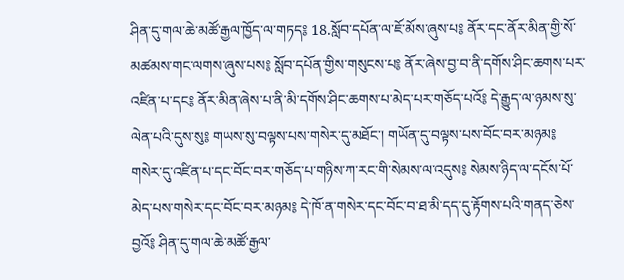ཤིན་དུ་གལ་ཆེ་མཚོ་རྒྱལ་ཁྱོད་ལ་གཏད༔ 18.སློབ་དཔོན་ལ་ཇོ་མོས་ཞུས་པ༔ ནོར་དང་ནོར་མིན་གྱི་སོ་མཚམས་གང་ལགས་ཞུས་པས༔ སློབ་དཔོན་གྱིས་གསུངས་པ༔ ནོར་ཞེས་བྱ་བ་ནི་དགོས་ཤིང་ཆགས་པར་འཛིན་པ་དང༔ ནོར་མིན་ཞེས་པ་ནི་མི་དགོས་ཤིང་ཆགས་པ་མེད་པར་གཅོད་པའོ༔ དེ་རྒྱུད་ལ་ཉམས་སུ་ལེན་པའི་དུས་སུ༔ གཡས་སུ་བལྟས་པས་གསེར་དུ་མཐོང་། གཡོན་དུ་བལྟས་པས་བོང་བར་མཉམ༔ གསེར་དུ་འཛིན་པ་དང་བོང་བར་གཅོད་པ་གཉིས་ཀ་རང་གི་སེམས་ལ་འདུས༔ སེམས་ཉིད་ལ་དངོས་པོ་མེད་པས་གསེར་དང་བོང་བར་མཉམ༔ དེ་ཁོ་ན་གསེར་དང་བོང་བ་ཐ་མི་དད་དུ་རྟོགས་པའི་གནད་ཅེས་བྱའོ༔ ཤིན་དུ་གལ་ཆེ་མཚོ་རྒྱལ་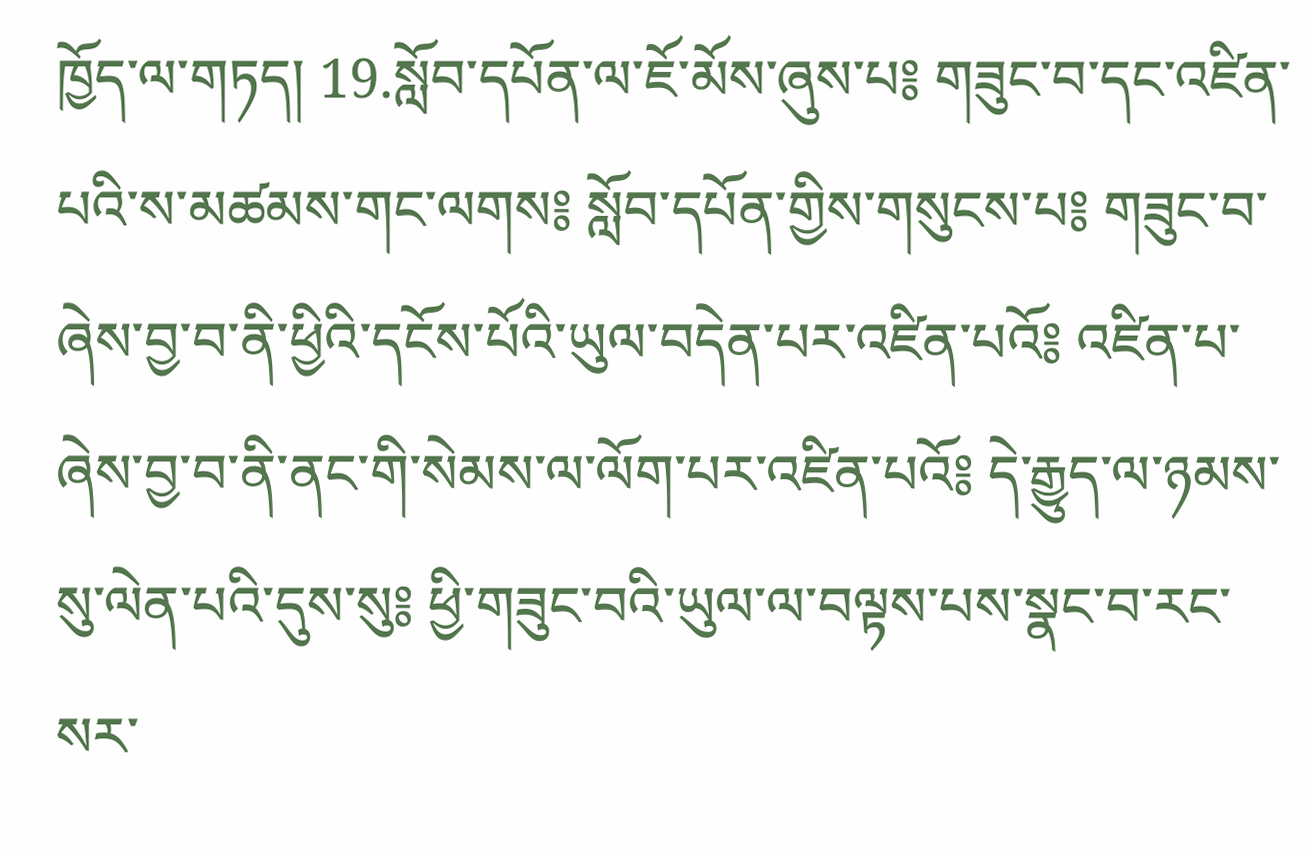ཁྱོད་ལ་གཏད། 19.སློབ་དཔོན་ལ་ཇོ་མོས་ཞུས་པ༔ གཟུང་བ་དང་འཛིན་པའི་ས་མཚམས་གང་ལགས༔ སློབ་དཔོན་གྱིས་གསུངས་པ༔ གཟུང་བ་ཞེས་བྱ་བ་ནི་ཕྱིའི་དངོས་པོའི་ཡུལ་བདེན་པར་འཛིན་པའོ༔ འཛིན་པ་ཞེས་བྱ་བ་ནི་ནང་གི་སེམས་ལ་ལོག་པར་འཛིན་པའོ༔ དེ་རྒྱུད་ལ་ཉམས་སུ་ལེན་པའི་དུས་སུ༔ ཕྱི་གཟུང་བའི་ཡུལ་ལ་བལྟས་པས་སྣང་བ་རང་སར་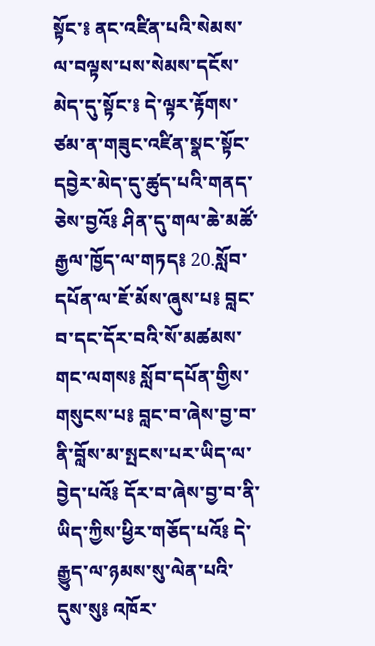སྟོང་༔ ནང་འཛིན་པའི་སེམས་ལ་བལྟས་པས་སེམས་དངོས་མེད་དུ་སྟོང་༔ དེ་ལྟར་རྟོགས་ཙམ་ན་གཟུང་འཛིན་སྣང་སྟོང་དབྱེར་མེད་དུ་ཚུད་པའི་གནད་ཅེས་བྱའོ༔ ཤིན་དུ་གལ་ཆེ་མཚོ་རྒྱལ་ཁྱོད་ལ་གཏད༔ 20.སློབ་དཔོན་ལ་ཇོ་མོས་ཞུས་པ༔ བླང་བ་དང་དོར་བའི་སོ་མཚམས་གང་ལགས༔ སློབ་དཔོན་གྱིས་གསུངས་པ༔ བླང་བ་ཞེས་བྱ་བ་ནི་བློས་མ་སྤངས་པར་ཡིད་ལ་བྱེད་པའོ༔ དོར་བ་ཞེས་བྱ་བ་ནི་ཡིད་ཀྱིས་ཕྱིར་གཅོད་པའོ༔ དེ་རྒྱུད་ལ་ཉམས་སུ་ལེན་པའི་དུས་སུ༔ འཁོར་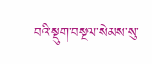བའི་སྡུག་བསྔལ་སེམས་སུ་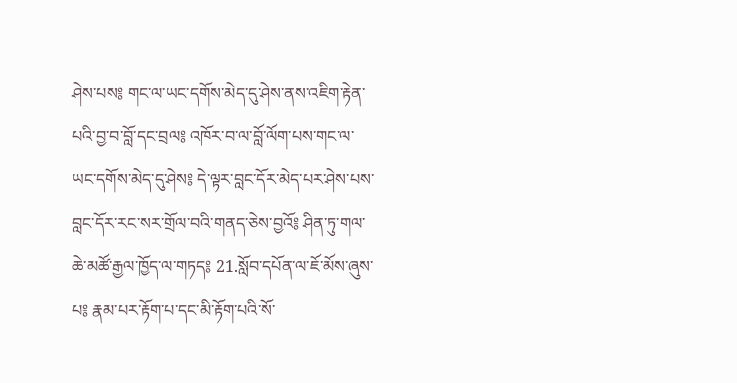ཤེས་པས༔ གང་ལ་ཡང་དགོས་མེད་དུ་ཤེས་ནས་འཇིག་རྟེན་པའི་བྱ་བ་བློ་དང་བྲལ༔ འཁོར་བ་ལ་བློ་ལོག་པས་གང་ལ་ཡང་དགོས་མེད་དུ་ཤེས༔ དེ་ལྟར་བླང་དོར་མེད་པར་ཤེས་པས་བླང་དོར་རང་སར་གྲོལ་བའི་གནད་ཅེས་བྱའོ༔ ཤིན་ཏུ་གལ་ཆེ་མཚོ་རྒྱལ་ཁྱོད་ལ་གཏད༔ 21.སློབ་དཔོན་ལ་ཇོ་མོས་ཞུས་པ༔ རྣམ་པར་རྟོག་པ་དང་མི་རྟོག་པའི་སོ་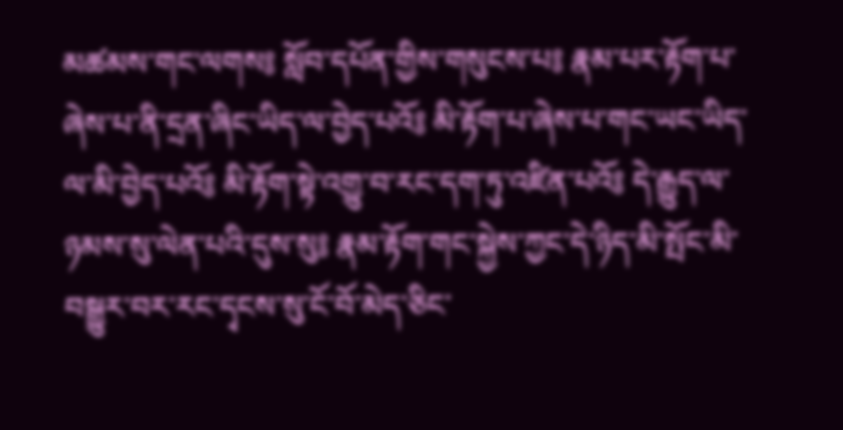མཚམས་གང་ལགས༔ སློབ་དཔོན་གྱིས་གསུངས་པ༔ རྣམ་པར་རྟོག་པ་ཞེས་པ་ནི་དྲན་ཞིང་ཡིད་ལ་བྱེད་པའོ༔ མི་རྟོག་པ་ཞེས་པ་གང་ཡང་ཡིད་ལ་མི་བྱེད་པའོ༔ མི་རྟོག་སྟེ་འགྱུ་བ་རང་དག་ཏུ་འཛིན་པའོ༔ དེ་རྒྱུད་ལ་ཉམས་སུ་ལེན་པའི་དུས་སུ༔ རྣམ་རྟོག་གང་སྐྱེས་ཀྱང་དེ་ཉིད་མི་སྤོང་མི་བསྒྱུར་བར་རང་དྭངས་སུ་ངོ་བོ་མེད་ཅིང་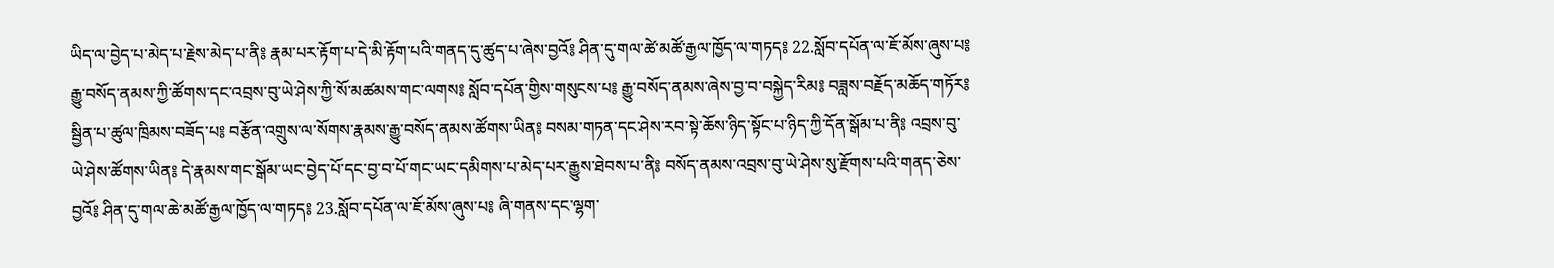ཡིད་ལ་བྱེད་པ་མེད་པ་རྗེས་མེད་པ་ནི༔ རྣམ་པར་རྟོག་པ་དེ་མི་རྟོག་པའི་གནད་དུ་ཚུད་པ་ཞེས་བྱའོ༔ ཤིན་དུ་གལ་ཚེ་མཚོ་རྒྱལ་ཁྱོད་ལ་གཏད༔ 22.སློབ་དཔོན་ལ་ཇོ་མོས་ཞུས་པ༔ རྒྱུ་བསོད་ནམས་ཀྱི་ཚོགས་དང་འབྲས་བུ་ཡེ་ཤེས་ཀྱི་སོ་མཚམས་གང་ལགས༔ སློབ་དཔོན་གྱིས་གསུངས་པ༔ རྒྱུ་བསོད་ནམས་ཞེས་བྱ་བ་བསྐྱེད་རིམ༔ བཟླས་བརྗོད་མཆོད་གཏོར༔ སྦྱིན་པ་ཚུལ་ཁྲིམས་བཟོད་པ༔ བརྩོན་འགྲུས་ལ་སོགས་རྣམས་རྒྱུ་བསོད་ནམས་ཚོགས་ཡིན༔ བསམ་གཏན་དང་ཤེས་རབ་སྟེ་ཆོས་ཉིད་སྟོང་པ་ཉིད་ཀྱི་དོན་སྒོམ་པ་ནི༔ འབྲས་བུ་ཡེ་ཤེས་ཚོགས་ཡིན༔ དེ་རྣམས་གང་སྒོམ་ཡང་བྱེད་པོ་དང་བྱ་བ་པོ་གང་ཡང་དམིགས་པ་མེད་པར་རྒྱུས་ཐེབས་པ་ནི༔ བསོད་ནམས་འབྲས་བུ་ཡེ་ཤེས་སུ་རྫོགས་པའི་གནད་ཅེས་བྱའོ༔ ཤིན་དུ་གལ་ཆེ་མཚོ་རྒྱལ་ཁྱོད་ལ་གཏད༔ 23.སློབ་དཔོན་ལ་ཇོ་མོས་ཞུས་པ༔ ཞི་གནས་དང་ལྷག་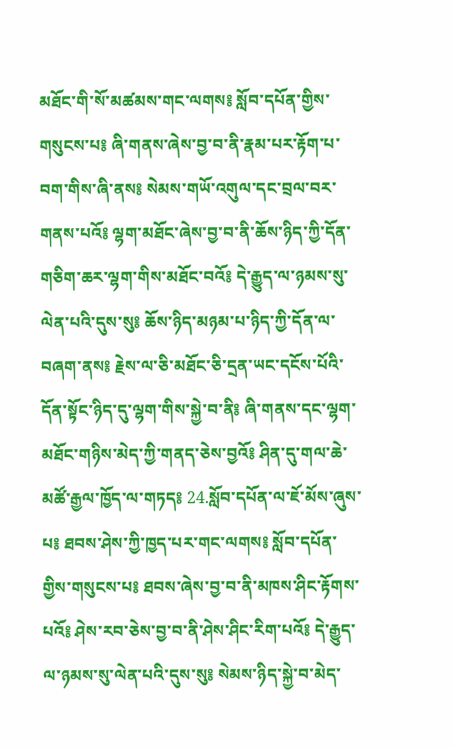མཐོང་གི་སོ་མཚམས་གང་ལགས༔ སློབ་དཔོན་གྱིས་གསུངས་པ༔ ཞི་གནས་ཞེས་བྱ་བ་ནི་རྣམ་པར་རྟོག་པ་བག་གིས་ཞི་ནས༔ སེམས་གཡོ་འགུལ་དང་བྲལ་བར་གནས་པའོ༔ ལྷག་མཐོང་ཞེས་བྱ་བ་ནི་ཆོས་ཉིད་ཀྱི་དོན་གཅིག་ཆར་ལྷག་གིས་མཐོང་བའོ༔ དེ་རྒྱུད་ལ་ཉམས་སུ་ལེན་པའི་དུས་སུ༔ ཆོས་ཉིད་མཉམ་པ་ཉིད་ཀྱི་དོན་ལ་བཞག་ནས༔ རྗེས་ལ་ཅི་མཐོང་ཅི་དྲན་ཡང་དངོས་པོའི་དོན་སྟོང་ཉིད་དུ་ལྷག་གིས་སྐྱེ་བ་ནི༔ ཞི་གནས་དང་ལྷག་མཐོང་གཉིས་མེད་ཀྱི་གནད་ཅེས་བྱའོ༔ ཤིན་དུ་གལ་ཆེ་མཚོ་རྒྱལ་ཁྱོད་ལ་གཏད༔ 24.སློབ་དཔོན་ལ་ཇོ་མོས་ཞུས་པ༔ ཐབས་ཤེས་ཀྱི་ཁྱད་པར་གང་ལགས༔ སློབ་དཔོན་གྱིས་གསུངས་པ༔ ཐབས་ཞེས་བྱ་བ་ནི་མཁས་ཤིང་རྟོགས་པའོ༔ ཤེས་རབ་ཅེས་བྱ་བ་ནི་ཤེས་ཤིང་རིག་པའོ༔ དེ་རྒྱུད་ལ་ཉམས་སུ་ལེན་པའི་དུས་སུ༔ སེམས་ཉིད་སྐྱེ་བ་མེད་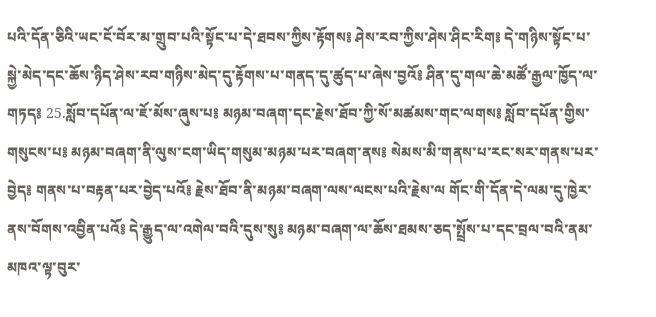པའི་དོན་ཅིའི་ཡང་ངོ་བོར་མ་གྲུབ་པའི་སྟོང་པ་དེ་ཐབས་ཀྱིས་རྟོགས༔ ཤེས་རབ་ཀྱིས་ཤེས་ཤིང་རིག༔ དེ་གཉིས་སྟོང་པ་སྐྱེ་མེད་དང་ཆོས་ཉིད་ཤེས་རབ་གཉིས་མེད་དུ་རྟོགས་པ་གནད་དུ་ཚུད་པ་ཞེས་བྱའོ༔ ཤིན་དུ་གལ་ཆེ་མཚོ་རྒྱལ་ཁྱོད་ལ་གཏད༔ 25.སློབ་དཔོན་ལ་ཇོ་མོས་ཞུས་པ༔ མཉམ་བཞག་དང་རྗེས་ཐོབ་ཀྱི་སོ་མཚམས་གང་ལགས༔ སློབ་དཔོན་གྱིས་གསུངས་པ༔ མཉམ་བཞག་ནི་ལུས་ངག་ཡིད་གསུམ་མཉམ་པར་བཞག་ནས༔ སེམས་མི་གནས་པ་རང་སར་གནས་པར་བྱེད༔ གནས་པ་བརྟན་པར་བྱེད་པའོ༔ རྗེས་ཐོབ་ནི་མཉམ་བཞག་ལས་ལངས་པའི་རྗེས་ལ གོང་གི་དོན་དེ་ལམ་དུ་ཁྱེར་ནས་བོགས་འབྱིན་པའོ༔ དེ་རྒྱུད་ལ་འགེལ་བའི་དུས་སུ༔ མཉམ་བཞག་ལ་ཆོས་ཐམས་ཅད་སྤྲོས་པ་དང་བྲལ་བའི་ནམ་མཁའ་ལྟ་བུར་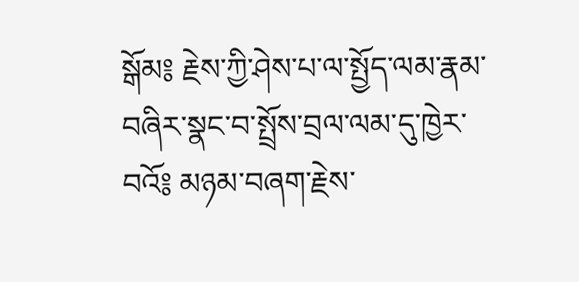སྒོམ༔ རྗེས་ཀྱི་ཤེས་པ་ལ་སྤྱོད་ལམ་རྣམ་བཞིར་སྣང་བ་སྤྲོས་བྲལ་ལམ་དུ་ཁྱེར་བའོ༔ མཉམ་བཞག་རྗེས་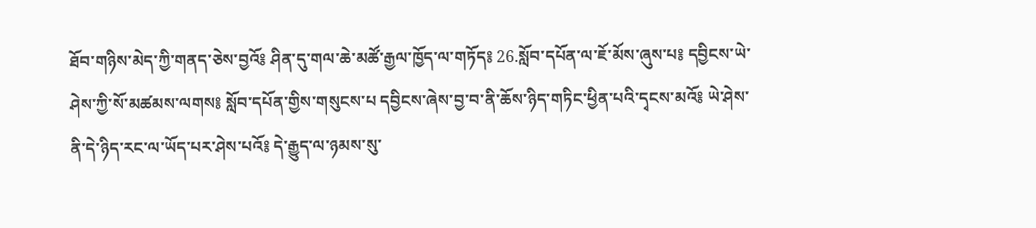ཐོབ་གཉིས་མེད་ཀྱི་གནད་ཅེས་བྱའོ༔ ཤིན་དུ་གལ་ཆེ་མཚོ་རྒྱལ་ཁྱོད་ལ་གཏོད༔ 26.སློབ་དཔོན་ལ་ཇོ་མོས་ཞུས་པ༔ དབྱིངས་ཡེ་ཤེས་ཀྱི་སོ་མཚམས་ལགས༔ སློབ་དཔོན་གྱིས་གསུངས་པ དབྱིངས་ཞེས་བྱ་བ་ནི་ཆོས་ཉིད་གཏིང་ཕྱིན་པའི་དྭངས་མའོ༔ ཡེ་ཤེས་ནི་དེ་ཉིད་རང་ལ་ཡོད་པར་ཤེས་པའོ༔ དེ་རྒྱུད་ལ་ཉམས་སུ་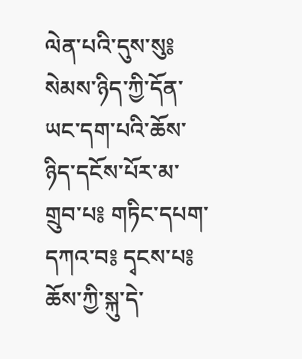ལེན་པའི་དུས་སུ༔ སེམས་ཉིད་ཀྱི་དོན་ཡང་དག་པའི་ཆོས་ཉིད་དངོས་པོར་མ་གྲུབ་པ༔ གཏིང་དཔག་དཀའ་བ༔ དྭངས་པ༔ ཆོས་ཀྱི་སྐུ་དེ་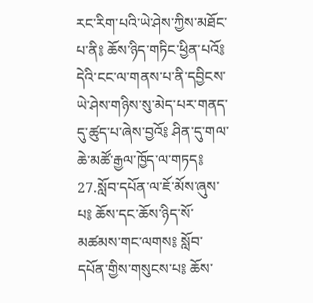རང་རིག་པའི་ཡེ་ཤེས་ཀྱིས་མཐོང་པ་ནི༔ ཆོས་ཉིད་གཏིང་ཕྱིན་པའོ༔ དེའི་ངང་ལ་གནས་པ་ནི་དབྱིངས་ཡེ་ཤེས་གཉིས་སུ་མེད་པར་གནད་དུ་ཚུད་པ་ཞེས་བྱའོ༔ ཤིན་དུ་གལ་ཆེ་མཚོ་རྒྱལ་ཁྱོད་ལ་གཏད༔ 27.སློབ་དཔོན་ལ་ཇོ་མོས་ཞུས་པ༔ ཆོས་དང་ཆོས་ཉིད་སོ་མཚམས་གང་ལགས༔ སློབ་དཔོན་གྱིས་གསུངས་པ༔ ཆོས་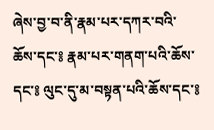ཞེས་བྱ་བ་ནི་རྣམ་པར་དཀར་བའི་ཆོས་དང་༔ རྣམ་པར་གནག་པའི་ཆོས་དང་༔ ལུང་དུ་མ་བསྟན་པའི་ཆོས་དང་༔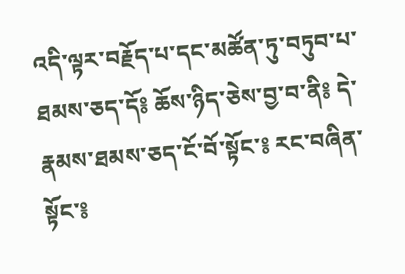འདི་ལྟར་བརྗོད་པ་དང་མཚོན་ཏུ་བཏུབ་པ་ཐམས་ཅད་དོ༔ ཆོས་ཉིད་ཅེས་བྱ་བ་ནི༔ དེ་རྣམས་ཐམས་ཅད་ངོ་བོ་སྟོང་༔ རང་བཞིན་སྟོང་༔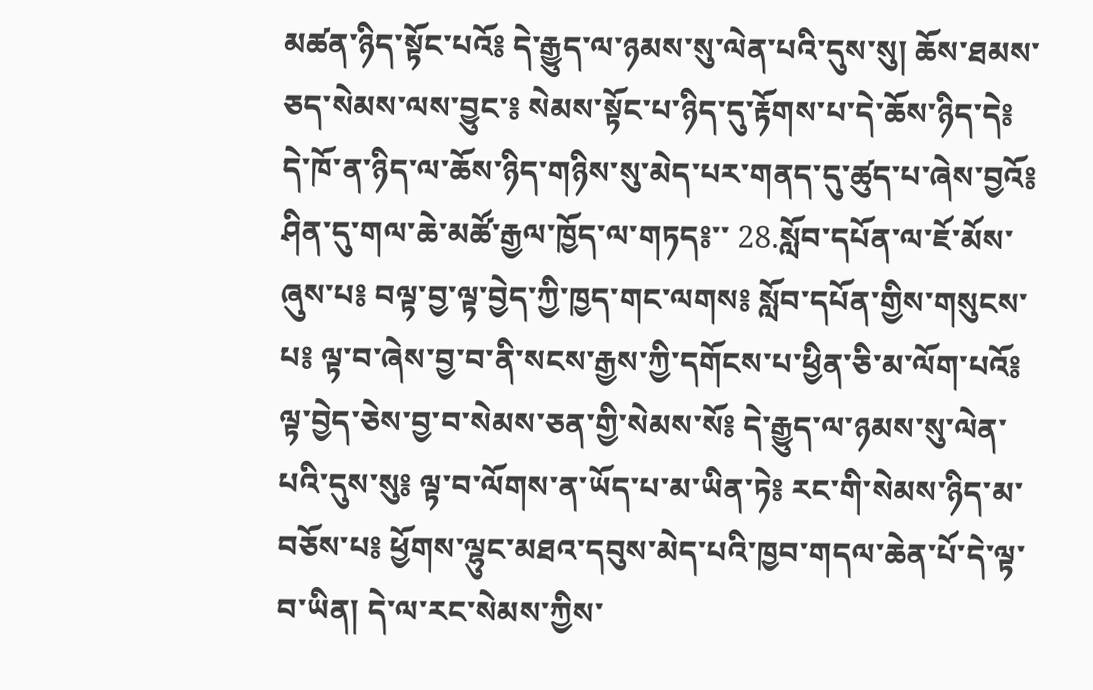མཚན་ཉིད་སྟོང་པའོ༔ དེ་རྒྱུད་ལ་ཉམས་སུ་ལེན་པའི་དུས་སུ། ཆོས་ཐམས་ཅད་སེམས་ལས་བྱུང་༔ སེམས་སྟོང་པ་ཉིད་དུ་རྟོགས་པ་དེ་ཆོས་ཉིད་དེ༔ དེ་ཁོ་ན་ཉིད་ལ་ཆོས་ཉིད་གཉིས་སུ་མེད་པར་གནད་དུ་ཚུད་པ་ཞེས་བྱའོ༔ ཤིན་དུ་གལ་ཆེ་མཚོ་རྒྱལ་ཁྱོད་ལ་གཏད༔་་ 28.སློབ་དཔོན་ལ་ཇོ་མོས་ཞུས་པ༔ བལྟ་བྱ་ལྟ་བྱེད་ཀྱི་ཁྱད་གང་ལགས༔ སློབ་དཔོན་གྱིས་གསུངས་པ༔ ལྟ་བ་ཞེས་བྱ་བ་ནི་སངས་རྒྱས་ཀྱི་དགོངས་པ་ཕྱིན་ཅི་མ་ལོག་པའོ༔ ལྟ་བྱེད་ཅེས་བྱ་བ་སེམས་ཅན་གྱི་སེམས་སོ༔ དེ་རྒྱུད་ལ་ཉམས་སུ་ལེན་པའི་དུས་སུ༔ ལྟ་བ་ལོགས་ན་ཡོད་པ་མ་ཡིན་ཏེ༔ རང་གི་སེམས་ཉིད་མ་བཅོས་པ༔ ཕྱོགས་ལྷུང་མཐའ་དབུས་མེད་པའི་ཁྱབ་གདལ་ཆེན་པོ་དེ་ལྟ་བ་ཡིན། དེ་ལ་རང་སེམས་ཀྱིས་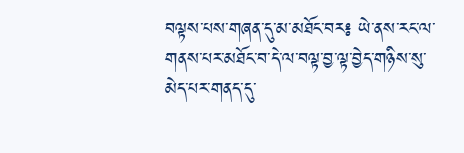བལྟས་པས་གཞན་དུ་མ་མཐོང་བར༔ ཡེ་ནས་རང་ལ་གནས་པར་མཐོང་བ་དེ་ལ་བལྟ་བྱ་ལྟ་བྱེད་གཉིས་སུ་མེད་པར་གནད་དུ་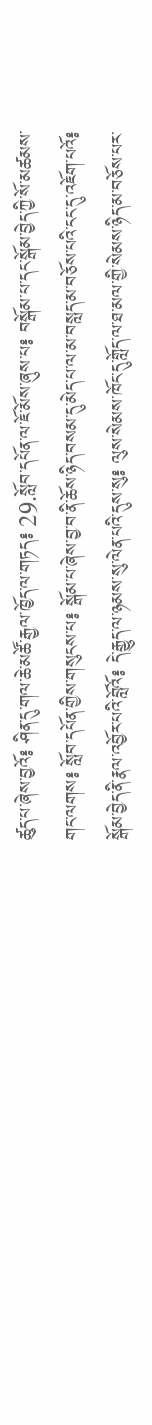ཚུད་པ་ཞེས་བྱའོ༔ ཤིན་དུ་གལ་ཆེ་མཚོ་རྒྱལ་ཁྱོད་ལ་གཏད༔ 29.སློབ་དཔོན་ལ་ཇོ་མོས་ཞུས་པ༔ བསྒོམ་པ་དང་སྒོམ་བྱེད་ཀྱི་སོ་མཚམས་གང་ལགས༔ སློབ་དཔོན་གྱིས་གསུངས་པ༔ སྒོམ་པ་ཞེས་བྱ་བ་ནི་ཆོས་ཉིད་བསམ་དུ་མེད་པ་ལ་མ་བསླད་མ་བཅོས་པའི་ངང་དུ་འཇོག་པའོ༔ སྒོམ་བྱེད་ནི་རྣལ་འབྱོར་པའི་བློའོ༔ དེ་རྒྱུད་ལ་ཉམས་སུ་ལེན་པའི་དུས་སུ༔ ལུས་སེམས་ཁོང་དུ་གློད་ལ་ཐ་མལ་གྱི་སེམས་ཉིད་མ་བཅོས་པར་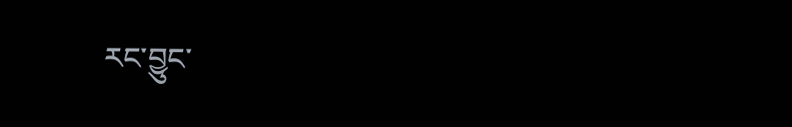རང་བྱུང་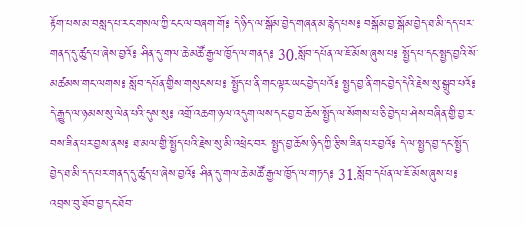རྟོག་པས་མ་བསླད་པ་རང་གསལ་ཀྱི་ངང་ལ་བཞག་གོ༔ དེ་ཉིད་ལ་སྒོམ་བྱེད་གཞན་མ་རྙེད་པས༔ བསྒོམ་བྱ་སྒོམ་བྱེད་ཐ་མི་དད་པར་གནད་དུ་ཚུད་པ་ཞེས་བྱའོ༔ ཤིན་དུ་གལ་ཆེ་མཚོ་རྒྱལ་ཁྱོད་ལ་གནད༔ 30.སློབ་དཔོན་ལ་ཇོ་མོས་ཞུས་པ༔ སྤྱོད་པ་དང་སྤྱད་བྱའི་སོ་མཚམས་གང་ལགས༔ སློབ་དཔོན་གྱིས་གསུངས་པ༔ སྤྱོད་པ་ནི་གང་ལྟར་ཡང་བྱེད་པའོ༔ སྤྱད་བྱ་ནི་གང་བྱེད་དེའི་རྗེས་སུ་སྒྲུབ་པའོ༔ དེ་རྒྱུད་ལ་ཉམས་སུ་ལེན་པའི་དུས་སུ༔ འགྲོ་འཆག་ཉལ་འདུག་ལས་དང་བྱ་བ་ཆོས་སྤྱོད་ལ་སོགས་པ་ཅི་བྱེད་པ་ཤེས་བཞིན་གྱི་བྱ་ར་བས་ཟིན་པར་བྱས་ནས༔ ཐ་མལ་གྱི་སྤྱོད་པའི་རྗེས་སུ་མི་འཕྲེང་བར སྤྱད་བྱ་ཆོས་ཉིད་ཀྱི་རྩིས་ཟིན་པར་བྱའོ༔ དེ་ལ་སྤྱད་བྱ་དང་སྤྱོད་བྱེད་ཐ་མི་དད་པར་གནད་དུ་ཚུད་པ་ཞེས་བྱའོ༔ ཤིན་དུ་གལ་ཆེ་མཚོ་རྒྱལ་ཁྱོད་ལ་གཏད༔ 31.སློབ་དཔོན་ལ་ཇོ་མོས་ཞུས་པ༔ འབྲས་བུ་ཐོབ་བྱ་དང་ཐོབ་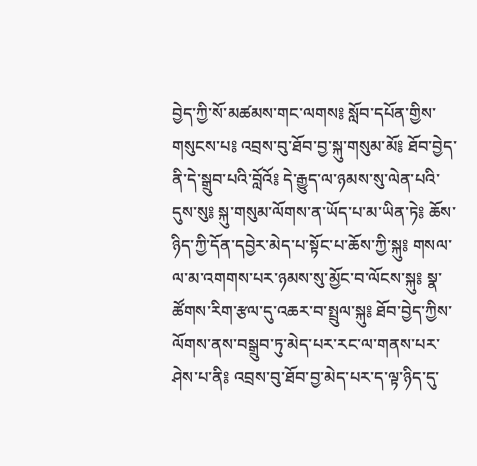བྱེད་ཀྱི་སོ་མཚམས་གང་ལགས༔ སློབ་དཔོན་གྱིས་གསུངས་པ༔ འབྲས་བུ་ཐོབ་བྱ་སྐུ་གསུམ་མོ༔ ཐོབ་བྱེད་ནི་དེ་སྒྲུབ་པའི་བློའོ༔ དེ་རྒྱུད་ལ་ཉམས་སུ་ལེན་པའི་དུས་སུ༔ སྐུ་གསུམ་ལོགས་ན་ཡོད་པ་མ་ཡིན་ཏེ༔ ཆོས་ཉིད་ཀྱི་དོན་དབྱེར་མེད་པ་སྟོང་པ་ཆོས་ཀྱི་སྐུ༔ གསལ་ལ་མ་འགགས་པར་ཉམས་སུ་མྱོང་བ་ལོངས་སྐུ༔ སྣ་ཚོགས་རིག་རྩལ་དུ་འཆར་བ་སྤྲུལ་སྐུ༔ ཐོབ་བྱེད་ཀྱིས་ལོགས་ནས་བསྒྲུབ་ཏུ་མེད་པར་རང་ལ་གནས་པར་ཤེས་པ་ནི༔ འབྲས་བུ་ཐོབ་བྱ་མེད་པར་ད་ལྟ་ཉིད་དུ་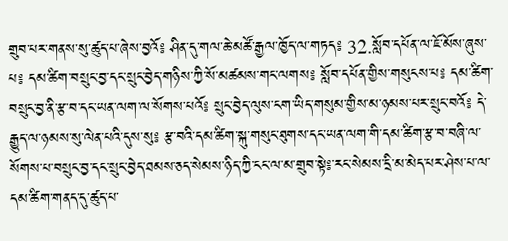གྲུབ་པར་གནས་སུ་ཚུད་པ་ཞེས་བྱའོ༔ ཤིན་དུ་གལ་ཆེ་མཚོ་རྒྱལ་ཁྱོད་ལ་གཏད༔ 32.སློབ་དཔོན་ལ་ཇོ་མོས་ཞུས་པ༔ དམ་ཚིག་བསྲུང་བྱ་དང་སྲུང་བྱེད་གཉིས་ཀྱི་སོ་མཚམས་གང་ལགས༔ སློབ་དཔོན་གྱིས་གསུངས་པ༔ དམ་ཚིག་བསྲུང་བྱ་ནི་རྩ་བ་དང་ཡན་ལག་ལ་སོགས་པའོ༔ སྲུང་བྱེད་ལུས་ངག་ཡིད་གསུམ་གྱིས་མ་ཉམས་པར་སྲུང་བའོ༔ དེ་རྒྱུད་ལ་ཉམས་སུ་ལེན་པའི་དུས་སུ༔ རྩ་བའི་དམ་ཚིག་སྐུ་གསུང་ཐུགས་དང་ཡན་ལག་གི་དམ་ཚིག་རྩ་བ་བཞི་ལ་སོགས་པ་བསྲུང་བྱ་དང་སྲུང་བྱེད་ཐམས་ཅད་སེམས་ཉིད་ཀྱི་ངང་ལ་མ་གྲུབ་སྟེ༔་རང་སེམས་དྲི་མ་མེད་པར་ཤེས་པ་ལ་དམ་ཚིག་གནད་དུ་ཚུད་པ་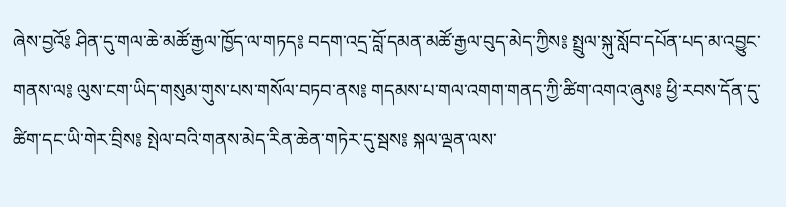ཞེས་བྱའོ༔ ཤིན་དུ་གལ་ཆེ་མཚོ་རྒྱལ་ཁྱོད་ལ་གཏད༔ བདག་འདྲ་བློ་དམན་མཚོ་རྒྱལ་བུད་མེད་ཀྱིས༔ སྤྲུལ་སྐུ་སློབ་དཔོན་པད་མ་འབྱུང་གནས་ལ༔ ལུས་ངག་ཡིད་གསུམ་གུས་པས་གསོལ་བཏབ་ནས༔ གདམས་པ་གལ་འགག་གནད་ཀྱི་ཚིག་འགའ་ཞུས༔ ཕྱི་རབས་དོན་དུ་ཚིག་དང་ཡི་གེར་བྲིས༔ སྤེལ་བའི་གནས་མེད་རིན་ཆེན་གཏེར་དུ་སྦས༔ སྐལ་ལྡན་ལས་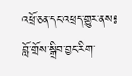འཕྲོ་ཅན་དང་འཕྲད་གྱུར་ནས༔ བློ་གྲོས་སྒྲིབ་བྱང་རིག་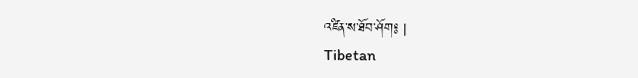འཛིན་ས་ཐོབ་ཤོག༔ |
Tibetan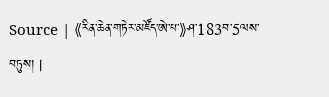Source | 《རིན་ཆེན་གཏེར་མཛོད་ཨེ་པ་》ཤ་183བ་5ལས་བཏུས། |